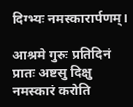दिग्भ्यः नमस्कारार्पणम्।

आश्रमे गुरुः प्रतिदिनं प्रातः अष्टसु दिक्षु नमस्कारं करोति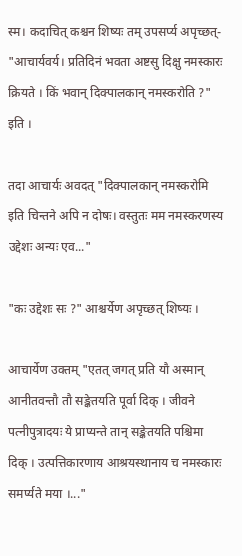स्म। कदाचित् कश्चन शिष्यः तम् उपसर्प्य अपृच्छत्- "आचार्यवर्य। प्रतिदिनं भवता अष्टसु दिक्षु नमस्कारः क्रियते । किं भवान् दिक्पालकान् नमस्करोति ?" इति ।

तदा आचार्यः अवदत् "दिक्पालकान् नमस्करोमि इति चिन्तने अपि न दोषः। वस्तुतः मम नमस्करणस्य उद्देशः अन्यः एव..."

"कः उद्देशः सः ?" आश्चर्येण अपृच्छत् शिष्यः ।

आचार्येण उक्तम् "एतत् जगत् प्रति यौ अस्मान् आनीतवन्तौ तौ सङ्केतयति पूर्वा दिक् । जीवने पत्नीपुत्रादयः ये प्राप्यन्ते तान् सङ्केतयति पश्चिमा दिक् । उत्पत्तिकारणाय आश्रयस्थानाय च नमस्कारः समर्प्यते मया ।..."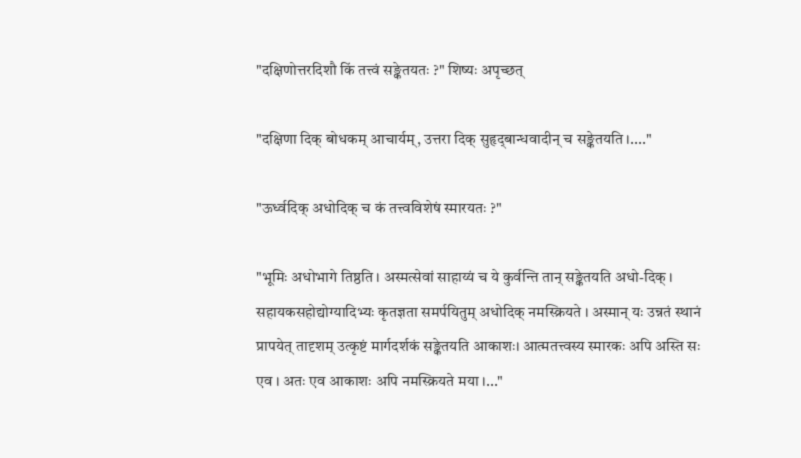"दक्षिणोत्तरदिशौ किं तत्त्वं सङ्केतयतः ?" शिष्यः अपृच्छत्

"दक्षिणा दिक् बोधकम् आचार्यम्, उत्तरा दिक् सुहृद्‌बान्धवादीन् च सङ्केतयति ।...."

"ऊर्ध्वदिक् अधोदिक् च कं तत्त्वविशेषं स्मारयतः ?"

"भूमिः अधोभागे तिष्ठति । अस्मत्सेवां साहाय्यं च ये कुर्वन्ति तान् सङ्केतयति अधो-दिक् । सहायकसहोद्योग्यादिभ्यः कृतज्ञता समर्पयितुम् अधोदिक् नमस्क्रियते । अस्मान् यः उन्नतं स्थानं प्रापयेत् तादृशम् उत्कृष्टं मार्गदर्शकं सङ्केतयति आकाशः। आत्मतत्त्वस्य स्मारकः अपि अस्ति सः एव । अतः एव आकाशः अपि नमस्क्रियते मया ।..."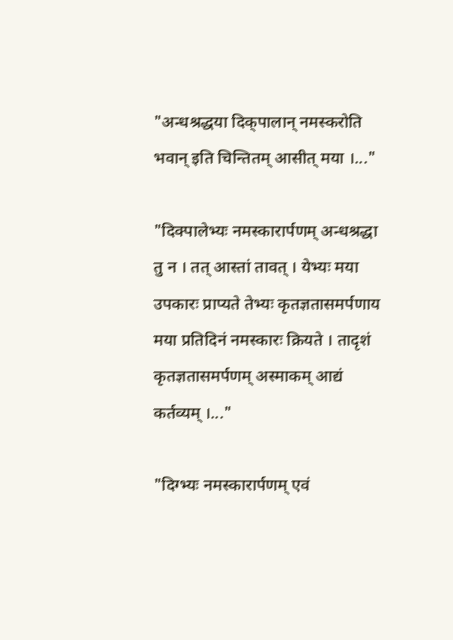"अन्धश्रद्धया दिक्‌पालान् नमस्करोति भवान् इति चिन्तितम् आसीत् मया ।..."

"दिक्पालेभ्यः नमस्कारार्पणम् अन्धश्रद्धा तु न । तत् आस्तां तावत् । येभ्यः मया उपकारः प्राप्यते तेभ्यः कृतज्ञतासमर्पणाय मया प्रतिदिनं नमस्कारः क्रियते । तादृशं कृतज्ञतासमर्पणम् अस्माकम् आद्यं कर्तव्यम् ।..."

"दिग्भ्यः नमस्कारार्पणम् एवं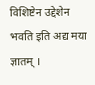विशिष्टेन उद्देशेन भवति इति अद्य मया ज्ञातम् ।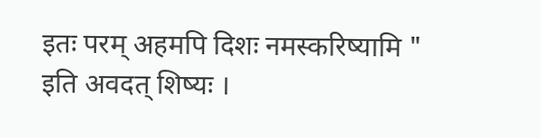इतः परम् अहमपि दिशः नमस्करिष्यामि " इति अवदत् शिष्यः ।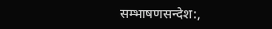सम्भाषणसन्देश:,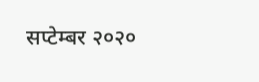सप्टेम्बर २०२०